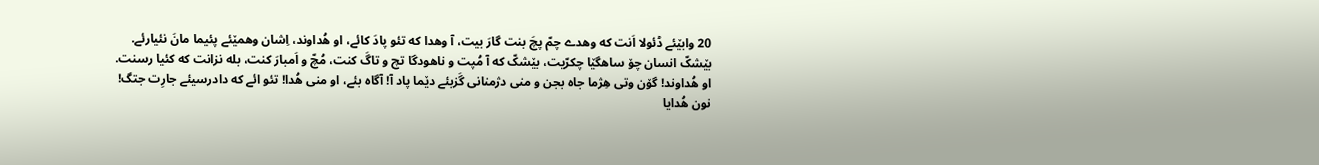20 وابێئے ڈئولا اَنت که وهدے چمّ پچَ بنت گارَ بیت، آ وهدا که تئو پادَ کائے، او هُداوند، اِشان وهمێئے پئیما مانَ نئیارئے.
بێشکّ انسان چۆ ساهگێا چکرّیت، بێشکّ که آ مُپت و ناهودگا تچ و تاگَ کنت، مُچّ و اَمبارَ کنت، بله نزانت که کئیا رسنت.
او هُداوند! گۆن وتی هِژما جاه بجن و منی دژمنانی گَزبئے دێما پاد آ! آگاه بئے، او منی هُدا! تئو ائے که دادرسیئے جارِت جتگ!
نون هُدایا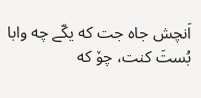اَنچش جاه جت که یکّے چه وابا بُستَ کنت، چۆ که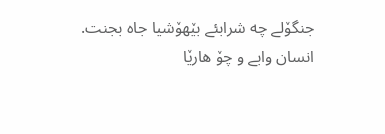جنگۆلے چه شرابئے بێهۆشیا جاه بجنت.
انسان وابے و چۆ هارێا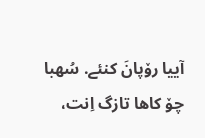آییا رۆپانَ کنئے. سُهبا چۆ کاها تازگ اِنت،